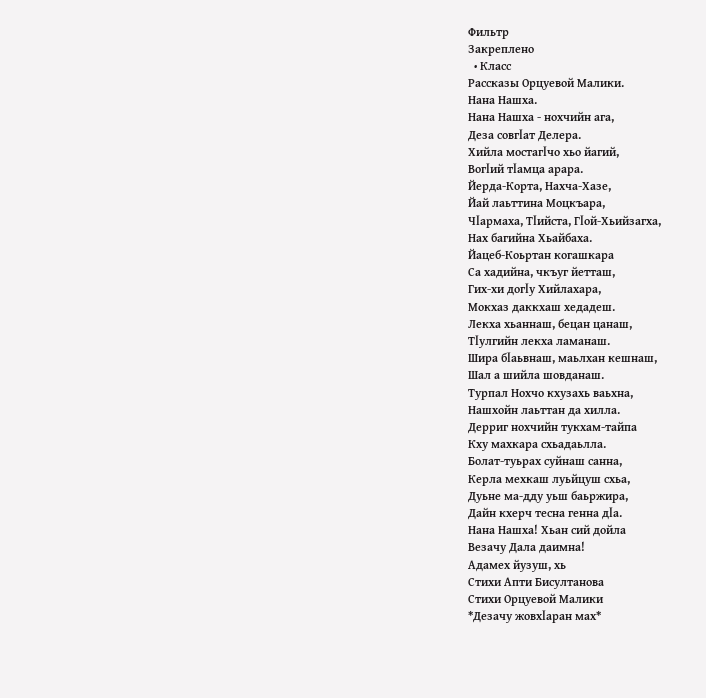Фильтр
Закреплено
  • Класс
Рассказы Орцуевой Малики.
Нана Нашха.
Нана Нашха - нохчийн ага,
Деза совгӏат Делера.
Хийла мостагӏчо хьо йагий,
Вогӏий тӏамца арара.
Йерда-Корта, Нахча-Хазе,
Йай лаьттина Моцкъара,
Чӏармаха, Тӏийста, Гӏой-Хьийзагха,
Нах багийна Хьайбаха.
Йацеб-Коьртан когашкара
Са хадийна, чкъуг йетташ,
Гих-хи догӏу Хийлахара,
Мокхаз даккхаш хедадеш.
Лекха хьаннаш, бецан цанаш,
Тӏулгийн лекха ламанаш.
Шира бӏаьвнаш, маьлхан кешнаш,
Шал а шийла шовданаш.
Турпал Нохчо кхузахь ваьхна,
Нашхойн лаьттан да хилла.
Дерриг нохчийн тукхам-тайпа
Кху махкара схьадаьлла.
Болат-туьрах суйнаш санна,
Керла мехкаш луьйцуш схьа,
Дуьне ма-дду уьш баьржира,
Дайн кхерч тесна генна дӏа.
Нана Нашха! Хьан сий дойла
Везачу Дала даимна!
Адамех йузуш, хь
Стихи Апти Бисултанова
Стихи Орцуевой Малики
*Дезачу жовхӏаран мах*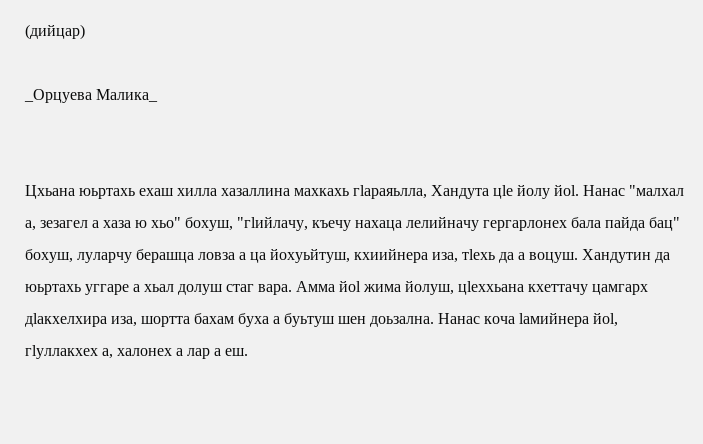(дийцар)

_Орцуева Малика_


Цхьана юьртахь ехаш хилла хазаллина махкахь гӏараяьлла, Хандута цӏе йолу йоӏ. Нанас "малхал а, зезагел а хаза ю хьо" бохуш, "гӏийлачу, къечу нахаца лелийначу гергарлонех бала пайда бац" бохуш, луларчу берашца ловза а ца йохуьйтуш, кхиийнера иза, тӏехь да а воцуш. Хандутин да юьртахь уггаре а хьал долуш стаг вара. Амма йоӏ жима йолуш, цӏеххьана кхеттачу цамгарх дӏакхелхира иза, шортта бахам буха а буьтуш шен доьзална. Нанас коча ӏамийнера йоӏ, гӏуллакхех а, халонех а лар а еш.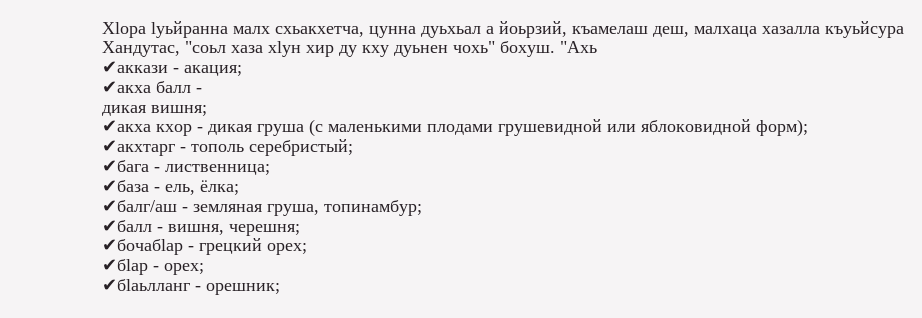Хӏора ӏуьйранна малх схьакхетча, цунна дуьхьал а йоьрзий, къамелаш деш, малхаца хазалла къуьйсура Хандутас, "соьл хаза хӏун хир ду кху дуьнен чохь" бохуш. "Ахь
✔аккази - акация;
✔акха балл -
дикая вишня;
✔акха кхор - дикая груша (с маленькими плодами грушевидной или яблоковидной форм);
✔акхтарг - тополь серебристый;
✔бага - лиственница;
✔база - ель, ёлка;
✔балг/аш - земляная груша, топинамбур;
✔балл - вишня, черешня;
✔бочабӏар - грецкий орех;
✔бӏар - орех;
✔бӏаьлланг - орешник;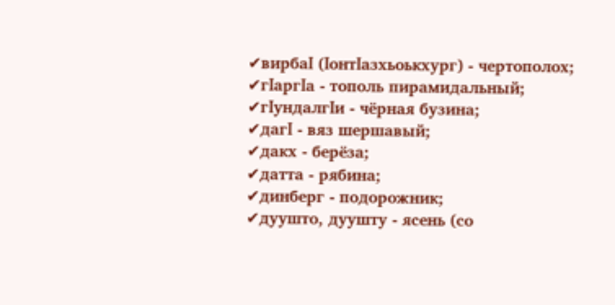✔вирбаӏ (ӏонтӏазхьоькхург) - чертополох;
✔гӏаргӏа - тополь пирамидальный;
✔гӏундалгӏи - чёрная бузина;
✔дагӏ - вяз шершавый;
✔дакх - берёза;
✔датта - рябина;
✔динберг - подорожник;
✔дуушто, дуушту - ясень (со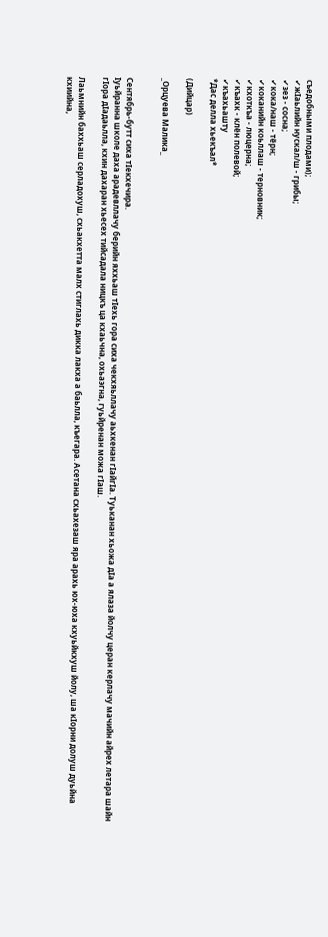съедобными плодами);
✔жӏаьлийн нускал/ш - грибы;
✔зез - сосна;
✔кока/наш - тёрн;
✔коканийн коьллаш - терновник;
✔кхоткъа - люцерна;
✔къахк - клён полевой;
✔къахьашту
*Дас делла хьекъал*

(Дийцар)

_Орцуева Малика_


Сентябрь-бутт сиха тӏекхечира.
Iуьйранна школе даха арадевллачу берийн яххьаш тӏехь гора сиха чекхяьллачу аьхкенан гӏайгӏа. Туьканан хьожа дӏа а ялаза йолчу церан керлачу мачийн айрех летара шайн гӏора дӏадаьлла, кхин дахаран хьесех тийсадала ницкъ ца кхаьчна, охьаэгна, гуьйренан можа гӏаш.

Лаьмнийн баххьаш серладохуш, схьакхетта малх стиглахь дикка лакха а баьлла, къегара. Асетана схьахезаш яра арахь юх-юха кхуьйкхуш йолу, ша кӏорни долуш дуьйна кхиийна,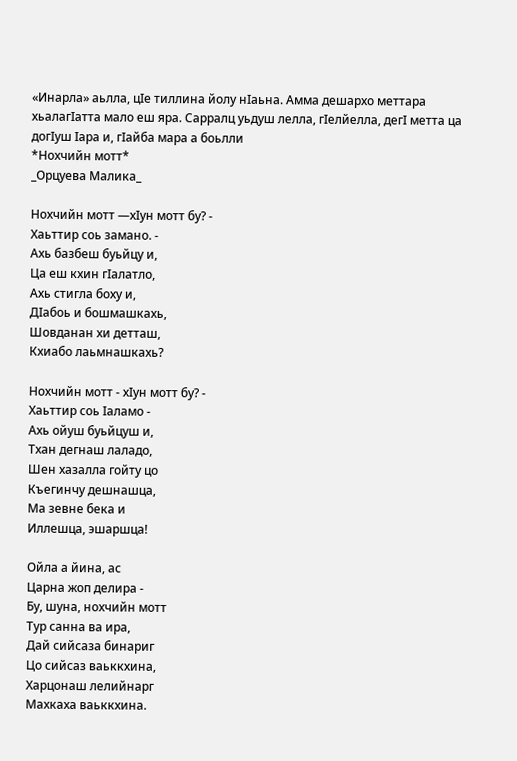«Инарла» аьлла, цӏе тиллина йолу нӏаьна. Амма дешархо меттара хьалагӏатта мало еш яра. Сарралц уьдуш лелла, гӏелйелла, дегӏ метта ца догӏуш ӏара и, гӏайба мара а боьлли
*Нохчийн мотт*
_Орцуева Малика_

Нохчийн мотт —хӏун мотт бу? -
Хаьттир соь замано. -
Ахь базбеш буьйцу и,
Ца еш кхин гӏалатло,
Ахь стигла боху и,
Дӏабоь и бошмашкахь,
Шовданан хи детташ,
Кхиабо лаьмнашкахь?

Нохчийн мотт - хӏун мотт бу? -
Хаьттир соь ӏаламо -
Ахь ойуш буьйцуш и,
Тхан дегнаш лаладо,
Шен хазалла гойту цо
Къегинчу дешнашца,
Ма зевне бека и
Иллешца, эшаршца!

Ойла а йина, ас
Царна жоп делира -
Бу, шуна, нохчийн мотт
Тур санна ва ира,
Дай сийсаза бинариг
Цо сийсаз ваьккхина,
Харцонаш лелийнарг
Махкаха ваьккхина.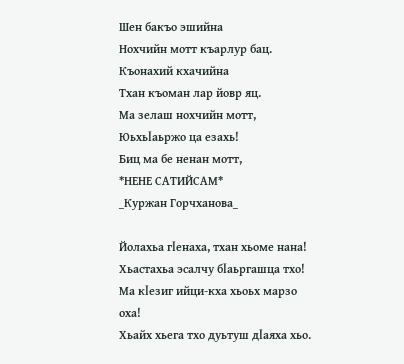Шен бакъо эшийна
Нохчийн мотт къарлур бац.
Къонахий кхачийна
Тхан къоман лар йовр яц.
Ма зелаш нохчийн мотт,
Юьхьӏаьржо ца езахь!
Биц ма бе ненан мотт,
*НЕНЕ САТИЙСАМ*
_Куржан Горчханова_

Йолахьа гӏенаха, тхан хьоме нана!
Хьастахьа эсалчу бӏаьргашца тхо!
Ма кӏезиг ийци-кха хьоьх марзо оха!
Хьайх хьега тхо дуьтуш дӏаяха хьо.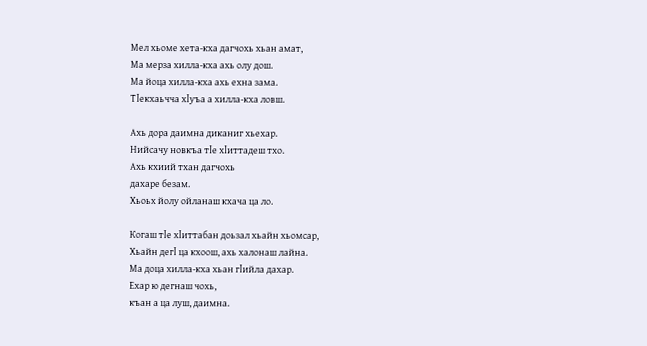Мел хьоме хета-кха дагчохь хьан амат,
Ма мерза хилла-кха ахь олу дош.
Ма йоца хилла-кха ахь ехна зама.
Тӏекхаьчча хӏуъа а хилла-кха ловш.

Ахь дора даимна диканиг хьехар.
Нийсачу новкъа тӏе хӏиттадеш тхо.
Ахь кхиий тхан дагчохь
дахаре безам.
Хьоьх йолу ойланаш кхача ца ло.

Когаш тӏе хӏиттабан доьзал хьайн хьомсар,
Хьайн дегӏ ца кхоош, ахь халонаш лайна.
Ма доца хилла-кха хьан гӏийла дахар.
Ехар ю дегнаш чохь,
къан а ца луш, даимна.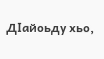Дӏайоьду хьо,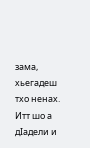зама, хьегадеш тхо ненах.
Итт шо а дӏадели и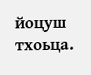йоцуш тхоьца.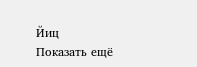Йиц
Показать ещё